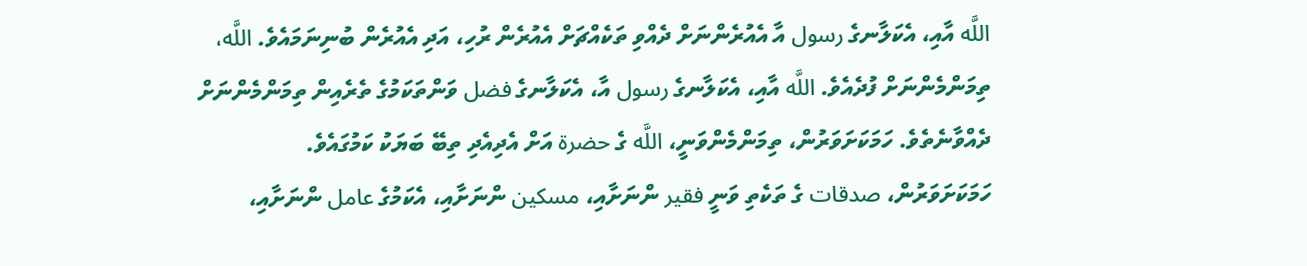اللَّه އާއި، އެކަލާނގެ رسول އާ އެއުރެންނަށް ދެއްވި ތަކެއްޗަށް އެއުރެން ރުހި، އަދި އެއުރެން ބުނިނަމައެވެ. اللَّه، ތިމަންމެންނަށް ފުދެއެވެ. اللَّه އާއި، އެކަލާނގެ رسول އާ، އެކަލާނގެ فضل ވަންތަކަމުގެ ތެރެއިން ތިމަންމެންނަށް ދެއްވާނެތެވެ. ހަމަކަށަވަރުން، ތިމަންމެންވަނީ، اللَّه ގެ حضرة އަށް އެދިއެދި ތިބޭ ބަޔަކު ކަމުގައެވެ.
ހަމަކަށަވަރުން، صدقات ގެ ތަކެތި ވަނީ فقير ންނަށާއި، مسكين ންނަށާއި، އެކަމުގެ عامل ންނަށާއި،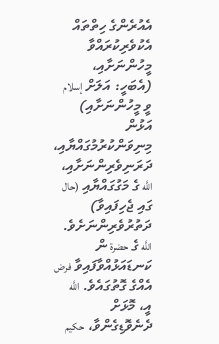އެއުރެންގެ ހިތްތައް އެކުވެރިކުރައްވާ މީހުންނަށާއި، (އެބަހީ: އަލަށް إسلام ވީ މީހުންނަށާއި) އަޅުން މިނިވަންކުރުމުގައްޔާއި، ދަރަނިވެރިންނަށާއި، اللَّه ގެ މަގުގައްޔާއި (حال ގައި ޖެހިފައިވާ) ދަތުރުވެރިންނަށެވެ. اللَّه ގެ حضرة ން ކަނޑައަޅުއްވާފައިވާ فرض އެއްގެ ގޮތުގައެވެ. اللَّه އީ، މޮޅަށް ދެނެވޮޑިގެންވާ، حكيم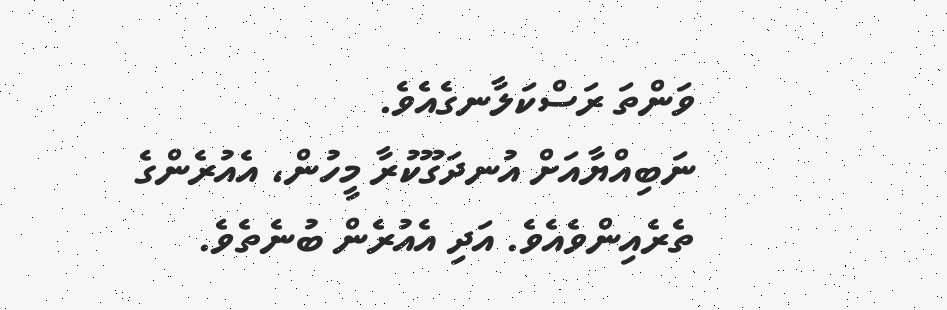ވަންތަ ރަސްކަލާނގެއެވެ.
ނަބިއްޔާއަށް އުނދަގޫކުރާ މީހުން، އެއުރެންގެ ތެރެއިންވެއެވެ. އަދި އެއުރެން ބުނެތެވެ.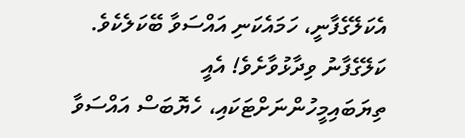އެކަލޭގެފާނީ، ހަމައެކަނި އައްސަވާ ބޭކަލެކެވެ. ކަލޭގެފާނު ވިދާޅުވާށެވެ! އެއީ ތިޔަބައިމީހުންނަށްޓަކައި، ހެޔޮބަސް އައްސަވާ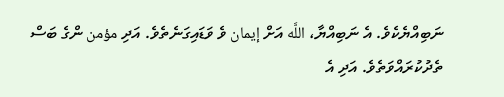ނަބިއްޔެކެވެ. އެ ނަބިއްޔާ، اللَّه އަށް إيمان ވެ ވަޑައިގަނެތެވެ. އަދި مؤمن ންގެ ބަސް ތެދުކުރައްވަތެވެ. އަދި އެ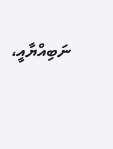ނަބިއްޔާއީ،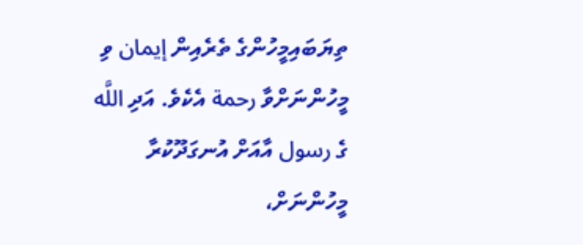ތިޔަބައިމީހުންގެ ތެރެއިން إيمان ވި މީހުންނަށްވާ رحمة އެކެވެ. އަދި اللَّه ގެ رسول އާއަށް އުނގަދޫކުރާ މީހުންނަށް،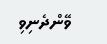ވޭންދެނިވި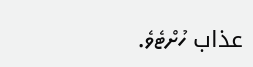عذاب ހުށްޓެވެ.